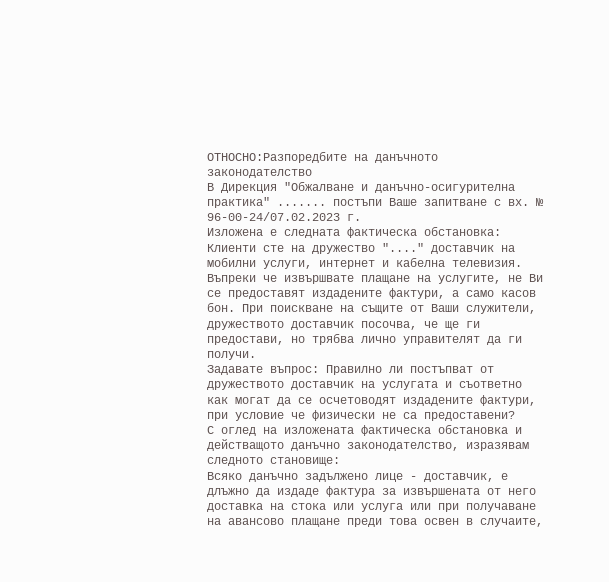ОТНОСНО:Разпоредбите на данъчното законодателство
В Дирекция "Обжалване и данъчно-осигурителна практика" ....... постъпи Ваше запитване с вх. № 96-00-24/07.02.2023 г.
Изложена е следната фактическа обстановка:
Клиенти сте на дружество "...." доставчик на мобилни услуги, интернет и кабелна телевизия. Въпреки че извършвате плащане на услугите, не Ви се предоставят издадените фактури, а само касов бон. При поискване на същите от Ваши служители, дружеството доставчик посочва, че ще ги предостави, но трябва лично управителят да ги получи.
Задавате въпрос: Правилно ли постъпват от дружеството доставчик на услугата и съответно как могат да се осчетоводят издадените фактури, при условие че физически не са предоставени?
С оглед на изложената фактическа обстановка и действащото данъчно законодателство, изразявам следното становище:
Всяко данъчно задължено лице - доставчик, е длъжно да издаде фактура за извършената от него доставка на стока или услуга или при получаване на авансово плащане преди това освен в случаите,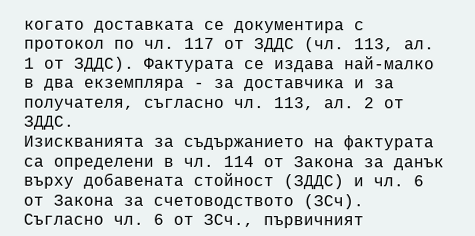когато доставката се документира с протокол по чл. 117 от ЗДДС (чл. 113, ал. 1 от ЗДДС). Фактурата се издава най-малко в два екземпляра - за доставчика и за получателя, съгласно чл. 113, ал. 2 от ЗДДС.
Изискванията за съдържанието на фактурата са определени в чл. 114 от Закона за данък върху добавената стойност (ЗДДС) и чл. 6 от Закона за счетоводството (ЗСч).
Съгласно чл. 6 от ЗСч., първичният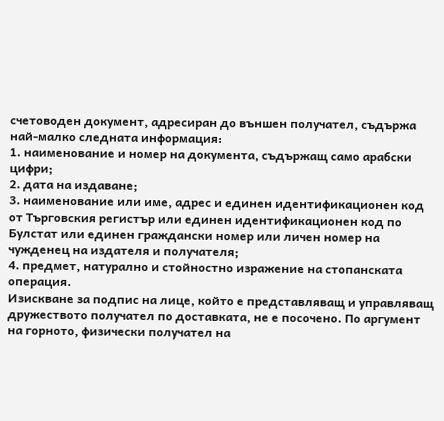счетоводен документ, адресиран до външен получател, съдържа най-малко следната информация:
1. наименование и номер на документа, съдържащ само арабски цифри;
2. дата на издаване;
3. наименование или име, адрес и единен идентификационен код от Търговския регистър или единен идентификационен код по Булстат или единен граждански номер или личен номер на чужденец на издателя и получателя;
4. предмет, натурално и стойностно изражение на стопанската операция.
Изискване за подпис на лице, който е представляващ и управляващ дружеството получател по доставката, не е посочено. По аргумент на горното, физически получател на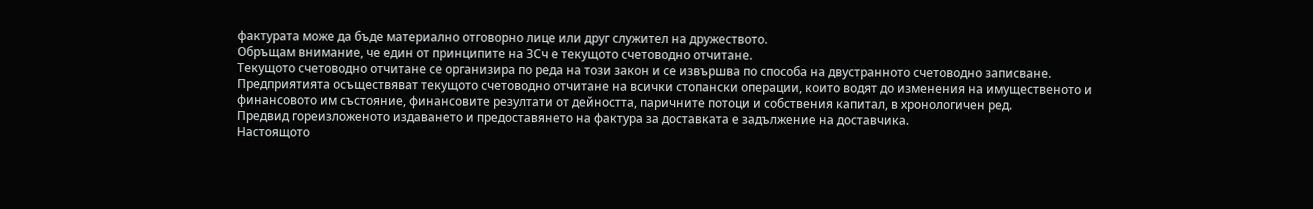фактурата може да бъде материално отговорно лице или друг служител на дружеството.
Обръщам внимание, че един от принципите на ЗСч е текущото счетоводно отчитане.
Текущото счетоводно отчитане се организира по реда на този закон и се извършва по способа на двустранното счетоводно записване.
Предприятията осъществяват текущото счетоводно отчитане на всички стопански операции, които водят до изменения на имущественото и финансовото им състояние, финансовите резултати от дейността, паричните потоци и собствения капитал, в хронологичен ред.
Предвид гореизложеното издаването и предоставянето на фактура за доставката е задължение на доставчика.
Настоящото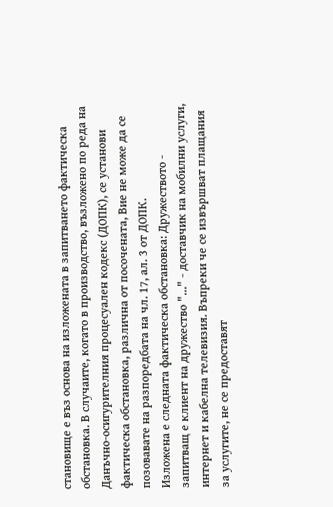становище е въз основа на изложената в запитването фактическа обстановка. В случаите, когато в производство, възложено по реда на Данъчно-осигурителния процесуален кодекс (ДОПК), се установи фактическа обстановка, различна от посочената, Вие не може да се позовавате на разпоредбата на чл. 17, ал. 3 от ДОПК.
Изложена е следната фактическа обстановка: Дружеството - запитващ е клиент на дружество "..." - доставчик на мобилни услуги, интернет и кабелна телевизия. Въпреки че се извършват плащания за услугите, не се предоставят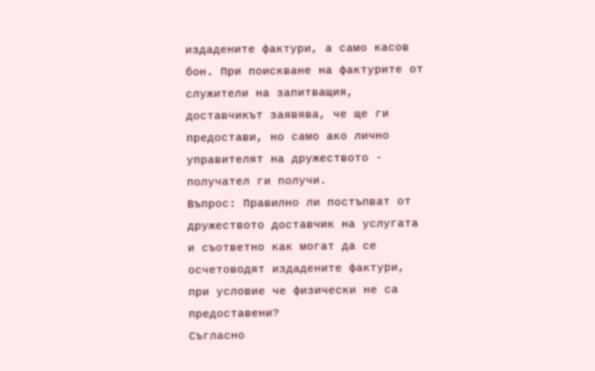издадените фактури, а само касов бон. При поискване на фактурите от служители на запитващия, доставчикът заявява, че ще ги предостави, но само ако лично управителят на дружеството - получател ги получи.
Въпрос: Правилно ли постъпват от дружеството доставчик на услугата и съответно как могат да се осчетоводят издадените фактури, при условие че физически не са предоставени?
Съгласно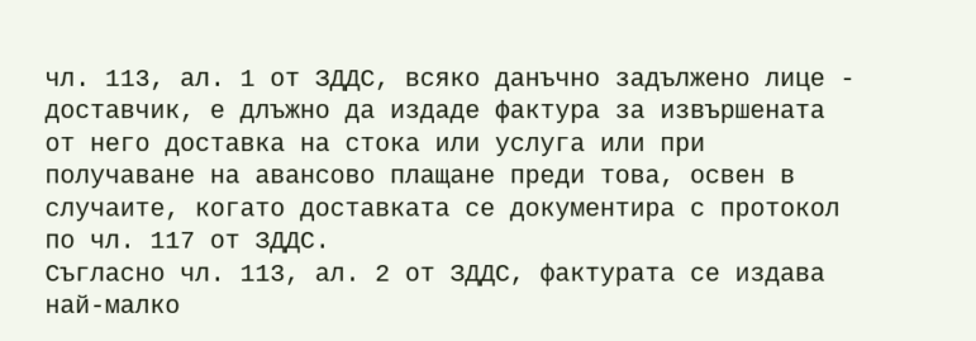чл. 113, ал. 1 от ЗДДС, всяко данъчно задължено лице - доставчик, е длъжно да издаде фактура за извършената от него доставка на стока или услуга или при получаване на авансово плащане преди това, освен в случаите, когато доставката се документира с протокол по чл. 117 от ЗДДС.
Съгласно чл. 113, ал. 2 от ЗДДС, фактурата се издава най-малко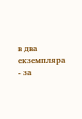в два екземпляра - за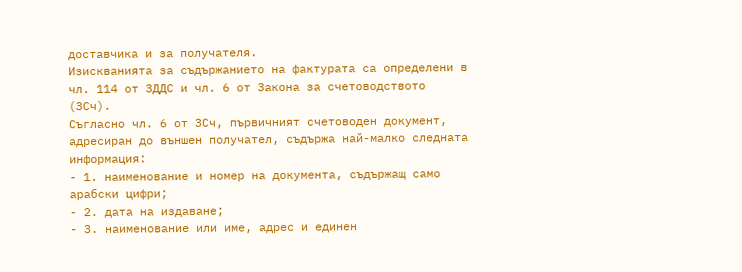доставчика и за получателя.
Изискванията за съдържанието на фактурата са определени в чл. 114 от ЗДДС и чл. 6 от Закона за счетоводството (ЗСч).
Съгласно чл. 6 от ЗСч, първичният счетоводен документ, адресиран до външен получател, съдържа най-малко следната информация:
- 1. наименование и номер на документа, съдържащ само арабски цифри;
- 2. дата на издаване;
- 3. наименование или име, адрес и единен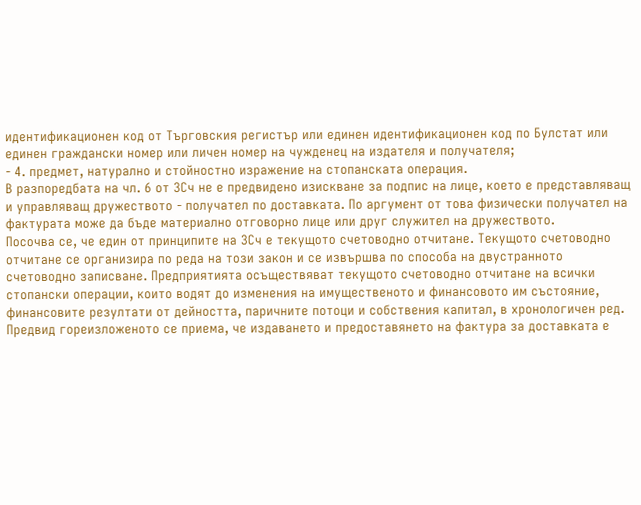идентификационен код от Търговския регистър или единен идентификационен код по Булстат или единен граждански номер или личен номер на чужденец на издателя и получателя;
- 4. предмет, натурално и стойностно изражение на стопанската операция.
В разпоредбата на чл. 6 от ЗСч не е предвидено изискване за подпис на лице, което е представляващ и управляващ дружеството - получател по доставката. По аргумент от това физически получател на фактурата може да бъде материално отговорно лице или друг служител на дружеството.
Посочва се, че един от принципите на ЗСч е текущото счетоводно отчитане. Текущото счетоводно отчитане се организира по реда на този закон и се извършва по способа на двустранното счетоводно записване. Предприятията осъществяват текущото счетоводно отчитане на всички стопански операции, които водят до изменения на имущественото и финансовото им състояние, финансовите резултати от дейността, паричните потоци и собствения капитал, в хронологичен ред.
Предвид гореизложеното се приема, че издаването и предоставянето на фактура за доставката е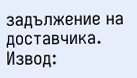задължение на доставчика.
Извод: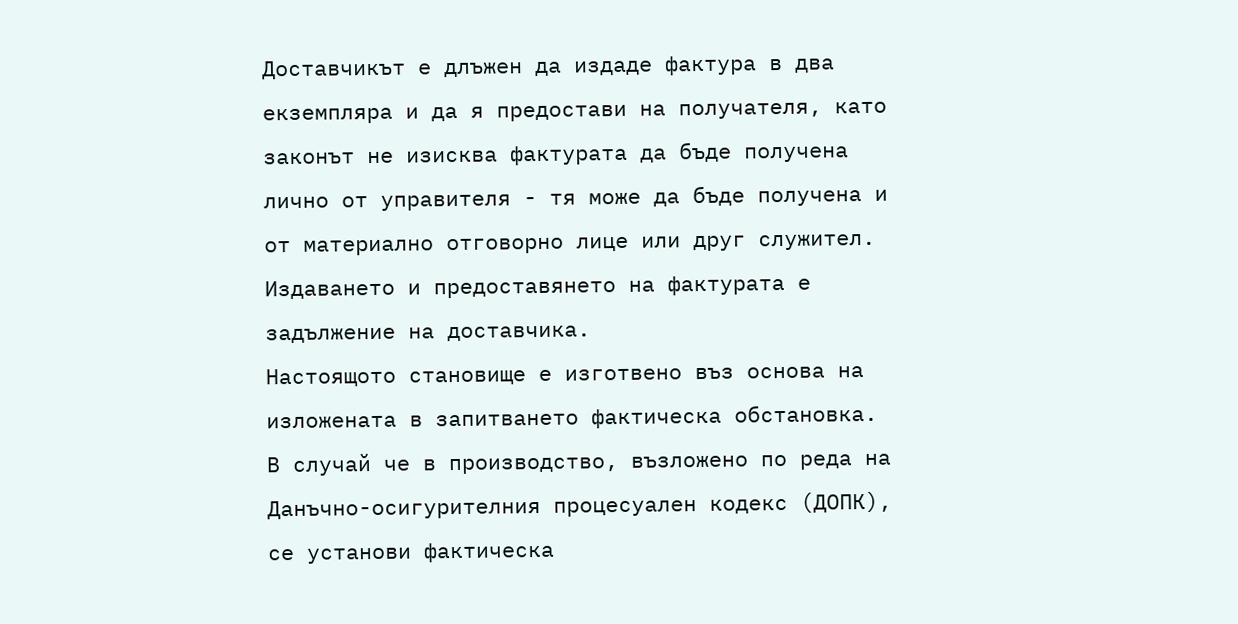Доставчикът е длъжен да издаде фактура в два екземпляра и да я предостави на получателя, като законът не изисква фактурата да бъде получена лично от управителя - тя може да бъде получена и от материално отговорно лице или друг служител. Издаването и предоставянето на фактурата е задължение на доставчика.
Настоящото становище е изготвено въз основа на изложената в запитването фактическа обстановка. В случай че в производство, възложено по реда на Данъчно-осигурителния процесуален кодекс (ДОПК), се установи фактическа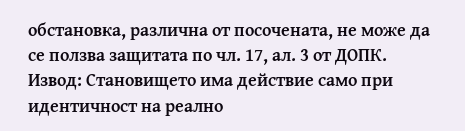обстановка, различна от посочената, не може да се ползва защитата по чл. 17, ал. 3 от ДОПК.
Извод: Становището има действие само при идентичност на реално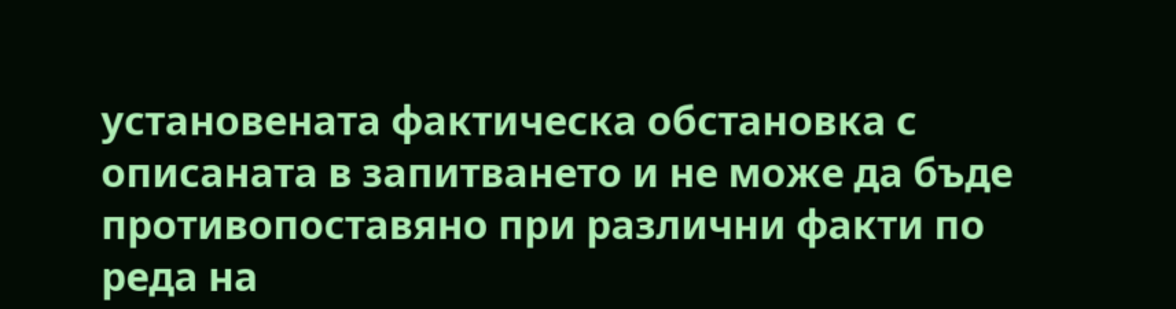установената фактическа обстановка с описаната в запитването и не може да бъде противопоставяно при различни факти по реда на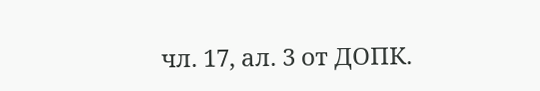чл. 17, ал. 3 от ДОПК.